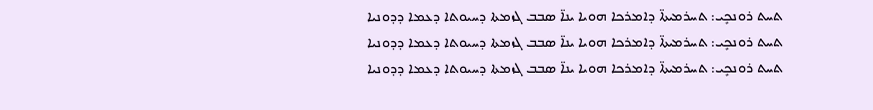ܬܚܬ ܪܘܢܟܻܝ: ܬܚܪܡܝܬܐ̈ ܕܐܡܪܟܐ ܗܘܝܐ ܝܢܐ̈ ܣܒܒ ܓܙܡܬܐ ܕܚܝܘܬܐ ܕܥܡܐ ܕܕܘܢܝܐ
ܬܚܬ ܪܘܢܟܻܝ: ܬܚܪܡܝܬܐ̈ ܕܐܡܪܟܐ ܗܘܝܐ ܝܢܐ̈ ܣܒܒ ܓܙܡܬܐ ܕܚܝܘܬܐ ܕܥܡܐ ܕܕܘܢܝܐ
ܬܚܬ ܪܘܢܟܻܝ: ܬܚܪܡܝܬܐ̈ ܕܐܡܪܟܐ ܗܘܝܐ ܝܢܐ̈ ܣܒܒ ܓܙܡܬܐ ܕܚܝܘܬܐ ܕܥܡܐ ܕܕܘܢܝܐ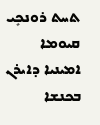ܬܚܬ ܪܘܢܟܻܝ ܩܝܘܡܐ ܐܡܝܢܝܐ ܕܐܝܪܢ ܒܟܢܫܐ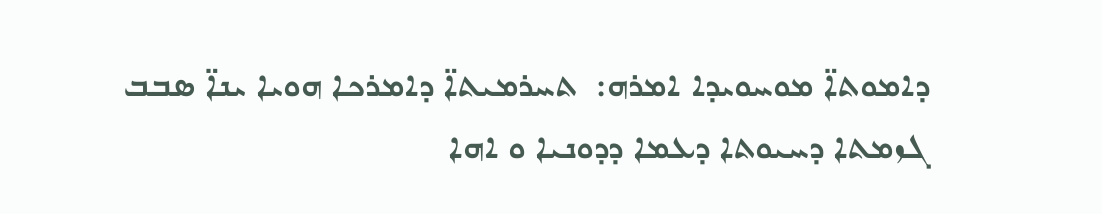ܕܐܡܘܬܐ̈ ܡܘܚܘܝܕܐ ܐܡܪܗ:  ܬܚܪܡܝܬܐ̈ ܕܐܡܪܟܐ ܗܘܝܐ ܝܢܐ̈ ܣܒܒ ܓܙܡܬܐ ܕܚܝܘܬܐ ܕܥܡܐ ܕܕܘܢܝܐ ܘ ܐܗܐ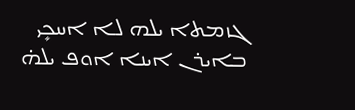ܓܙܡܬܐ ܝܠܗ ܠܐ ܐܚܟܻܝ ܒܐܝܪܢ ܐܝܢܐ ܐܘܦ ܝܠܗ̇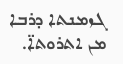ܓܙܡܢܬܐ ܕܪܒܐ ܡܢ ܐܬܪܘܬܐ̈.